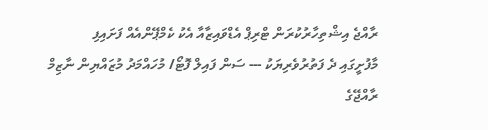ރާއްޖެ އިޝްތިހާރުކުރަން ޓްރިޕް އެޑްވައިޒާއާ އެކު ކެމްޕޭންއެއް ފަށައިފި
މާފުށީގައި ދެ ފަތުރުވެރިޔަކު --- ސަން ފައިލް ފޮޓޯ/ މުހައްމަދު މުޒައްޔިން ނާޒިމް
ރާއްޖޭގެ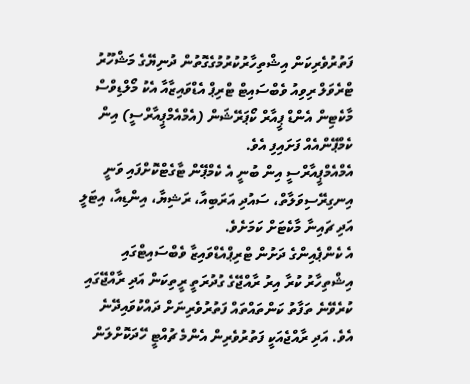ފަތުރުވެރިކަން އިޝްތިހާރުކުރުމުގެގޮތުން ދުނިޔޭގެ މަޝްހޫރު ޓްރެވަލް ރިވިއު ވެބްސައިޓް ޓްރިޕް އެޑްވައިޒާއާ އެކު މޯލްޑިވްސް މާކެޓިން އެންޑް ޕީއާރް ކޯޕަރޭޝަން (އެމްއެމްޕީއާރްސީ) އިން ކެމްޕޭންއެއް ފަށައިފި އެވެ.
އެމްއެމްޕީއާރްސީ އިން ބުނީ އެ ކެމްޕޭން ޓާގެޓްކޮށްފައި ވަނީ އިނގިރޭސިވަލާތް، ސައުދި އަރަބިއާ، ރަޝިޔާ، އިންޑިއާ، އިޓަލީ އަދި ޗައިނާ މާކެޓަށް ކަމަށެވެ.
އެ ކެންޕެއިންގެ ދަށުން ޓްރިޕްއެޑްވައިޒާ ވެބްސައިޓްގައި އިޝްތިހާރު ކުރާ އިރު ރާއްޖޭގެ ގުދުރަތީ ރީތިކަން އަދި ރާއްޖޭގައި ކުރެވޭނެ ތަފާތު ކަންތައްތައް ފަތުރުވެރިނަށް ދައްކުވައިދޭނެ އެވެ. އަދި ރާއްޖެއަކީ ފަތުރުވެރިން އެންމެ ޗުއްޓީ ހޭދަކޮށްލަން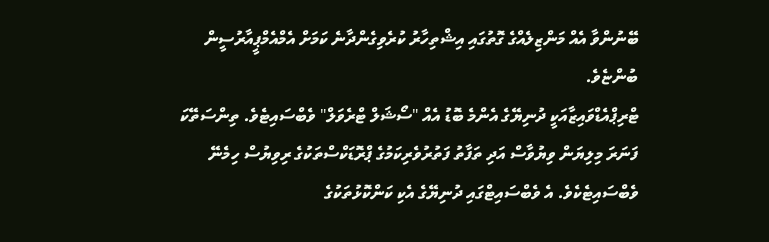ބޭނުންވާ އެއް މަންޒިލެއްގެ ގޮތުގައި އިޝްތިހާރު ކުރެވިގެންދާނެ ކަމަށް އެމްއެމްޕީއާރުސީން ބުންޏެވެ.
ޓްރިޕްއެޑްވައިޒާއަކީ ދުނިޔޭގެ އެންމެ ބޮޑު އެއް "ސޯޝަލް ޓްރެވަލް" ވެބްސައިޓެވެ. ތިންސަތޭކަ ފަނަރަ މިލިޔަން ވިޔުވާސް އަދި ތަފާތު ފަތުރުވެރިކަމުގެ ޕްރޮޑަކްސްތަކުގެ ރިވިޔުސް ހިމެނޭ ވެބްސައިޓެކެވެ. އެ ވެބްސައިޓްގައި ދުނިޔޭގެ އެކި ކަންކޮޅުތަކުގެ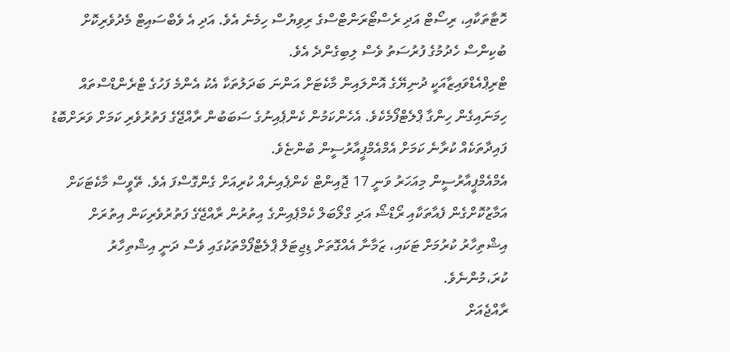ހޮޓާތަކާއި، ރިސޯޓް އަދި ރެސްޓޯރަންޓްސްގެ ރިވިޔުސް ހިމެނެ އެވެ. އަދި އެ ވެބްސައިޓް މެދުވެރިކޮށް ބުކިންސް ހެދުމުގެ ފުރުސަތު ވެސް ލިބިގެންދެ އެވެ.
ޓްރިޕްއެޑްވައިޒާއަކީ ދުނިޔޭގެ އޮންލައިން މާކެޓަށް އަންނަ ބަދަލުތަކާ އެކު އެންމެ ފަހުގެ ޓްރެންޑްސްތައް ހިމަނައިގެން ހިންގާ ޕްލެޓްފޯމެކެވެ. އެހެންކަމުން ކެންޕެއިނުގެ ސަބަބުން ރާއްޖޭގެ ފަތުރުވެރި ކަމަށް ވަރަށްބޮޑު ފައިދާތަކެއް ކުރާނެ ކަމަށް އެމްއެމްޕީއާރުސީން ބުންޏެވެ.
އެމްއެމްޕީއާރުސީން މިއަހަރު ވަނީ 17 ޖޮއިންޓް ކެންޕެއިނެއް ކުރިއަށް ގެންގޮސްފަ އެވެ. ތޭވީސް މާކެޓަކަށް އަމާޒުކޮށްގެން ފެއާތަކާއި ރޯޑްޝޯ އަދި ގްލޯބަލް ކެމްޕެއިންގެ އިތުރުން ރާއްޖޭގެ ފަތުރުވެރިކަން އިތުރަށް އިޝްތިހާރު ކުރުމަށް ޓަކައި، ޒަމާނާ އެއްގޮތަށް ޑިޖިޓަލް ޕްލެޓްފޯމްތަކުގައި ވެސް ދަނީ އިޝްތިހާރު ކުރަ،މުންނެވެ.
ރާއްޖެއަށް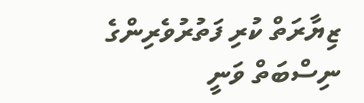ޒިޔާރަތް ކުރި ފަތުރުވެރިންގެ ނިސްބަތް ވަނީ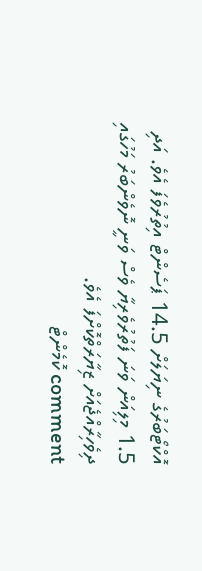އޮކްޓޯބަރުގެ ނިޔަލަށް 14.5 ޕަސެންޓް އިތުރުވެފަ އެވެ. އަދި 1.5 މިލިއަން ވަނަ ފަތުރުވެރިޔާ ވެސް ވަނީ ނޮވެންބަރު މަހުގައި ދިވެހިރާއްޖެއަށް ޒިޔާރަތްކޮށްފަ އެވެ.
comment ކޮމެންޓް